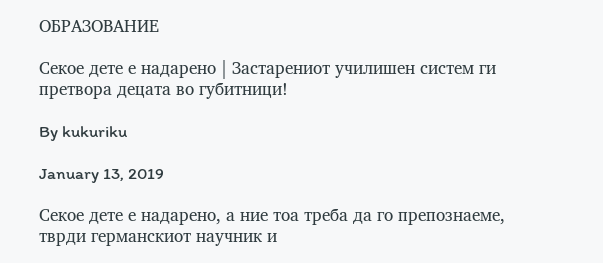ОБРАЗОВАНИЕ

Секое дете е надарено | Застарениот училишен систем ги претвора децата во губитници!

By kukuriku

January 13, 2019

Секое дете е надарено, а ние тоа треба да го препознаеме, тврди германскиот научник и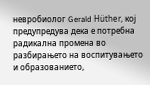невробиолог Gerald Hüther, кој предупредува дека е потребна радикална промена во разбирањето на воспитувањето и образованието,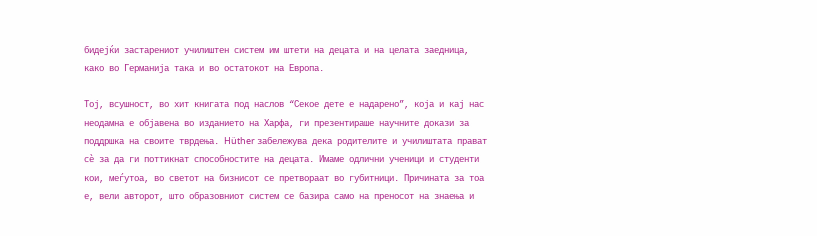бидејќи застарениот училиштен систем им штети на децата и на целата заедница, како во Германија така и во остатокот на Европа.

Тој, всушност, во хит книгата под наслов “Секое дете е надарено”, која и кај нас неодамна е објавена во изданието на Харфа, ги презентираше научните докази за поддршка на своите тврдења. Hüther забележува дека родителите и училиштата прават сѐ за да ги поттикнат способностите на децата. Имаме одлични ученици и студенти кои, меѓутоа, во светот на бизнисот се претвораат во губитници. Причината за тоа е, вели авторот, што образовниот систем се базира само на преносот на знаења и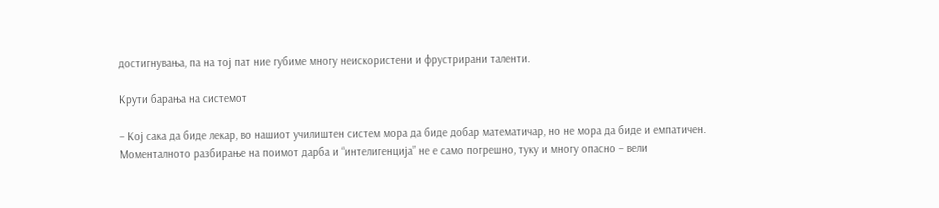достигнувања, па на тој пат ние губиме многу неискористени и фрустрирани таленти.

Крути барања на системот

– Кој сака да биде лекар, во нашиот училиштен систем мора да биде добар математичар, но не мора да биде и емпатичен. Моменталното разбирање на поимот дарба и “интелигенција” не е само погрешно, туку и многу опасно – вели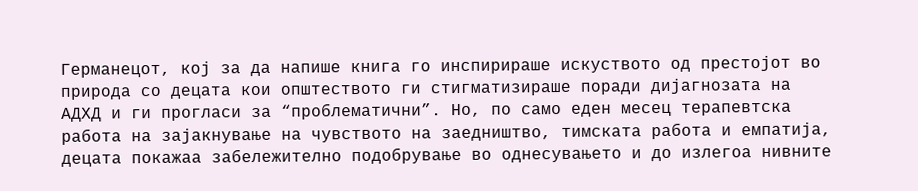Германецот, кој за да напише книга го инспирираше искуството од престојот во природа со децата кои општеството ги стигматизираше поради дијагнозата на АДХД и ги прогласи за “проблематични”. Но, по само еден месец терапевтска работа на зајакнување на чувството на заедништво, тимската работа и емпатија, децата покажаа забележително подобрување во однесувањето и до излегоа нивните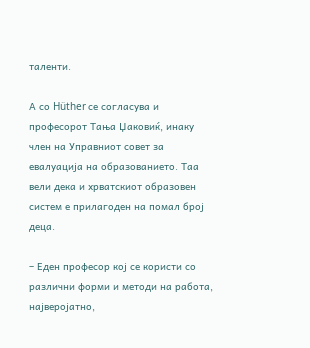таленти.

А со Hüther се согласува и професорот Тања Џаковиќ, инаку член на Управниот совет за евалуација на образованието. Таа вели дека и хрватскиот образовен систем е прилагоден на помал број деца.

– Еден професор кој се користи со различни форми и методи на работа, најверојатно,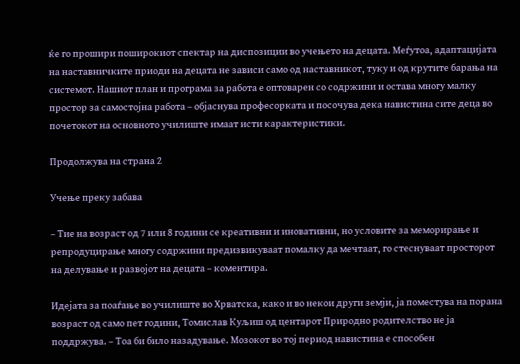ќе го прошири поширокиот спектар на диспозиции во учењето на децата. Меѓутоа, адаптацијата на наставничките приоди на децата не зависи само од наставникот, туку и од крутите барања на системот. Нашиот план и програма за работа е оптоварен со содржини и остава многу малку простор за самостојна работа – објаснува професорката и посочува дека навистина сите деца во почетокот на основното училиште имаат исти карактеристики.

Продолжува на страна 2

Учење преку забава

– Тие на возраст од 7 или 8 години се креативни и иновативни, но условите за меморирање и репродуцирање многу содржини предизвикуваат помалку да мечтаат, го стеснуваат просторот на делување и развојот на децата – коментира.

Идејата за поаѓање во училиште во Хрватска, како и во некои други земји, ја поместува на порана возраст од само пет години, Томислав Куљиш од центарот Природно родителство не ја поддржува. – Тоа би било назадување. Мозокот во тој период навистина е способен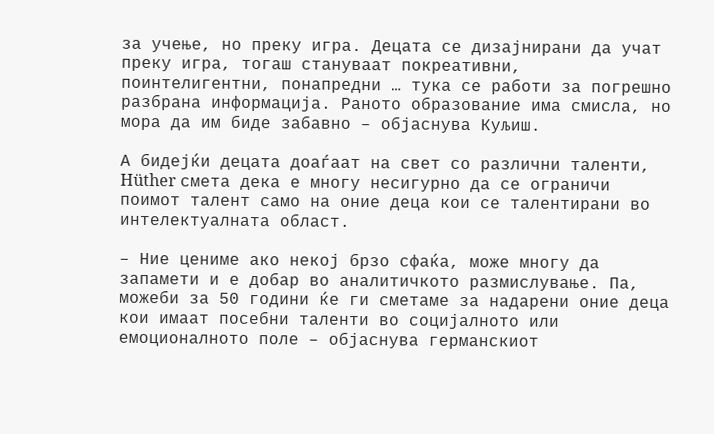за учење, но преку игра. Децата се дизајнирани да учат преку игра, тогаш стануваат покреативни, поинтелигентни, понапредни … тука се работи за погрешно разбрана информација. Раното образование има смисла, но мора да им биде забавно – објаснува Куљиш.

А бидејќи децата доаѓаат на свет со различни таленти, Hüther смета дека е многу несигурно да се ограничи поимот талент само на оние деца кои се талентирани во интелектуалната област.

– Ние цениме ако некој брзо сфаќа, може многу да запамети и е добар во аналитичкото размислување. Па, можеби за 50 години ќе ги сметаме за надарени оние деца кои имаат посебни таленти во социјалното или емоционалното поле – објаснува германскиот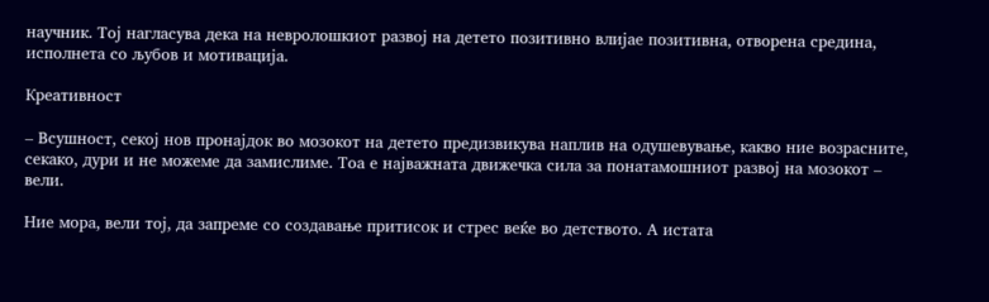научник. Тој нагласува дека на невролошкиот развој на детето позитивно влијае позитивна, отворена средина, исполнета со љубов и мотивација.

Креативност

– Всушност, секој нов пронајдок во мозокот на детето предизвикува наплив на одушевување, какво ние возрасните, секако, дури и не можеме да замислиме. Тоа е најважната движечка сила за понатамошниот развој на мозокот – вели.

Ние мора, вели тој, да запреме со создавање притисок и стрес веќе во детството. А истата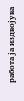работа ја издвојува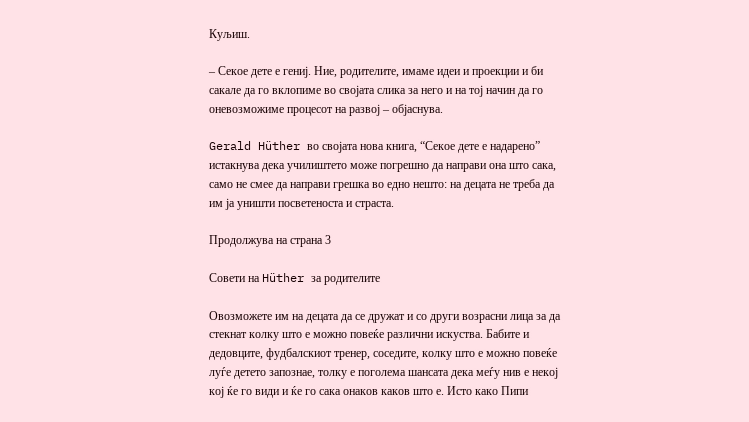Куљиш.

– Секое дете е гениј. Ние, родителите, имаме идеи и проекции и би сакале да го вклопиме во својата слика за него и на тој начин да го оневозможиме процесот на развој – објаснува.

Gerald Hüther во својата нова книга, “Секое дете е надарено” истакнува дека училиштето може погрешно да направи она што сака, само не смее да направи грешка во едно нешто: на децата не треба да им ја уништи посветеноста и страста.

Продолжува на страна 3

Совети на Hüther за родителите

Овозможете им на децата да се дружат и со други возрасни лица за да стекнат колку што е можно повеќе различни искуства. Бабите и дедовците, фудбалскиот тренер, соседите, колку што е можно повеќе луѓе детето запознае, толку е поголема шансата дека меѓу нив е некој кој ќе го види и ќе го сака онаков каков што е. Исто како Пипи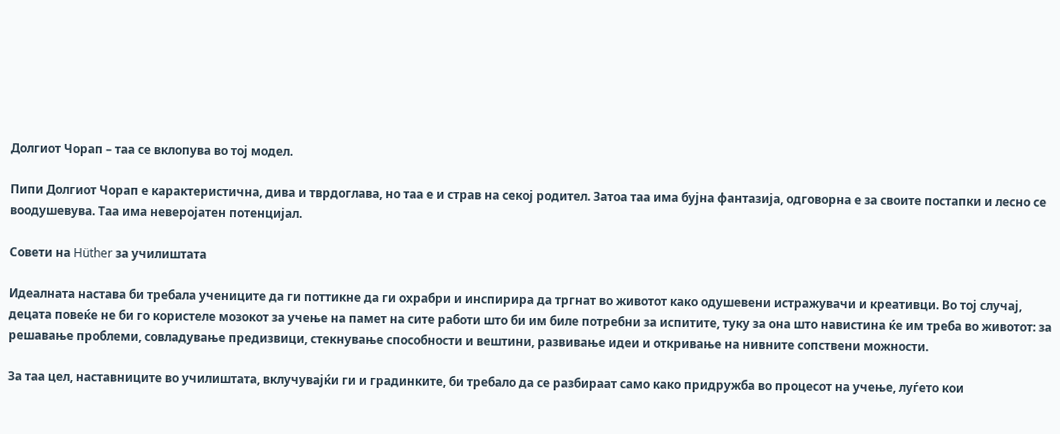Долгиот Чорап – таа се вклопува во тој модел.

Пипи Долгиот Чорап е карактеристична, дива и тврдоглава, но таа е и страв на секој родител. Затоа таа има бујна фантазија, одговорна е за своите постапки и лесно се воодушевува. Таа има неверојатен потенцијал.

Совети на Hüther за училиштата

Идеалната настава би требала учениците да ги поттикне да ги охрабри и инспирира да тргнат во животот како одушевени истражувачи и креативци. Во тој случај, децата повеќе не би го користеле мозокот за учење на памет на сите работи што би им биле потребни за испитите, туку за она што навистина ќе им треба во животот: за решавање проблеми, совладување предизвици, стекнување способности и вештини, развивање идеи и откривање на нивните сопствени можности.

За таа цел, наставниците во училиштата, вклучувајќи ги и градинките, би требало да се разбираат само како придружба во процесот на учење, луѓето кои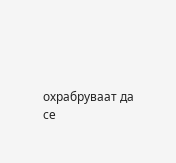охрабруваат да се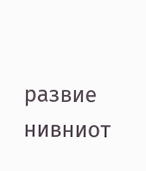развие нивниот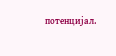потенцијал.